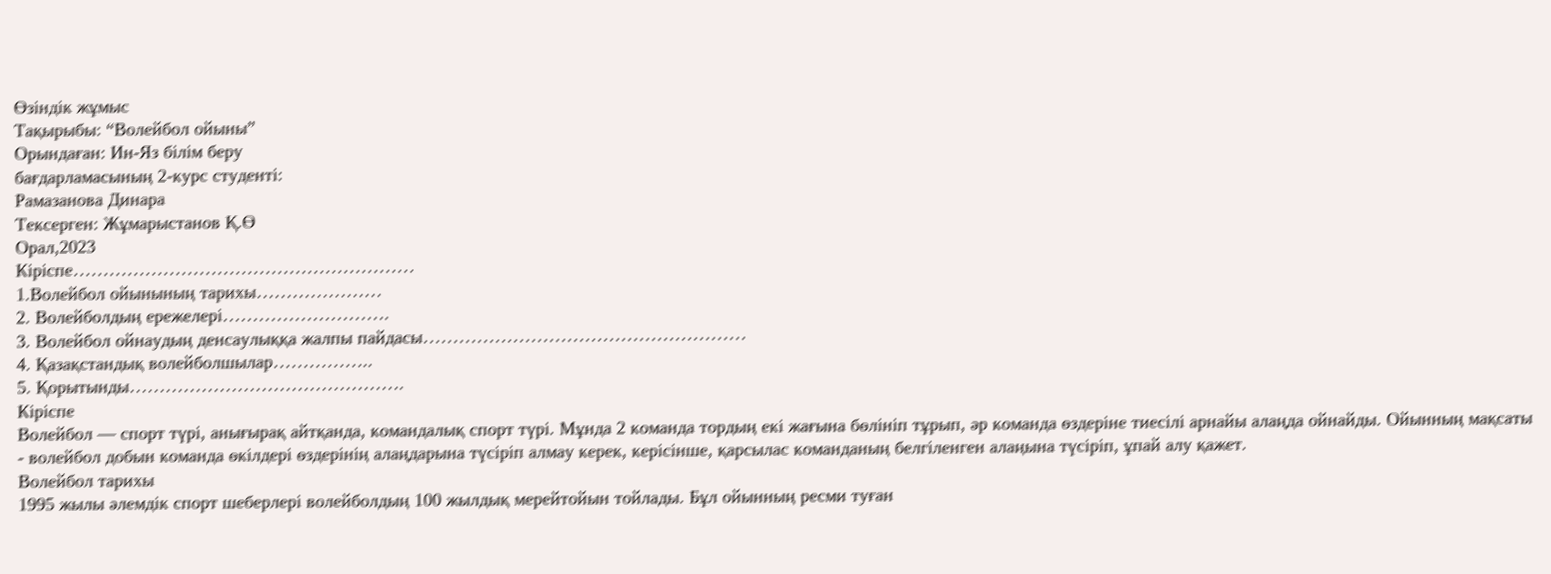Өзіндік жұмыс
Тақырыбы: “Волейбол ойыны”
Орындаған: Ин-Яз білім беру
бағдарламасының 2-курс студенті:
Рамазанова Динара
Тексерген: Жұмарыстанов Қ.Ө
Орал,2023
Кіріспе…………………………………………………
1.Волейбол ойынының тарихы…………………
2. Волейболдың ережелері……………………….
3. Волейбол ойнаудың денсаулыққа жалпы пайдасы………………………………………………
4. Қазақстандық волейболшылар……………..
5. Қорытынды……………………………………….
Кіріспе
Волейбол — спорт түрі, анығырақ айтқанда, командалық спорт түрі. Мұнда 2 команда тордың екі жағына бөлініп тұрып, әр команда өздеріне тиесілі арнайы алаңда ойнайды. Ойынның мақсаты - волейбол добын команда өкілдері өздерінің алаңдарына түсіріп алмау керек, керісінше, қарсылас команданың белгіленген алаңына түсіріп, ұпай алу қажет.
Волейбол тарихы
1995 жылы әлемдік спорт шеберлері волейболдың 100 жылдық мерейтойын тойлады. Бұл ойынның ресми туған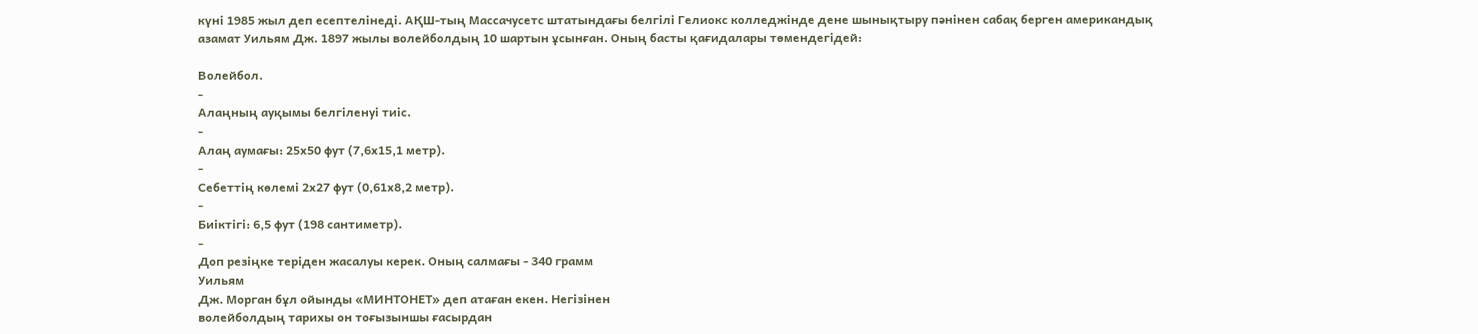күні 1985 жыл деп есептелінеді. АҚШ-тың Массачусетс штатындағы белгілі Гелиокс колледжінде дене шынықтыру пәнінен сабақ берген американдық азамат Уильям Дж. 1897 жылы волейболдың 10 шартын ұсынған. Оның басты қағидалары төмендегідей:

Волейбол.
-
Алаңның ауқымы белгіленуі тиіс.
-
Алаң аумағы: 25х50 фут (7,6х15,1 метр).
-
Себеттің көлемі 2х27 фут (0,61х8,2 метр).
-
Биіктігі: 6,5 фут (198 сантиметр).
-
Доп резіңке теріден жасалуы керек. Оның салмағы - 340 грамм
Уильям
Дж. Морган бұл ойынды «МИНТОНЕТ» деп атаған екен. Негізінен
волейболдың тарихы он тоғызыншы ғасырдан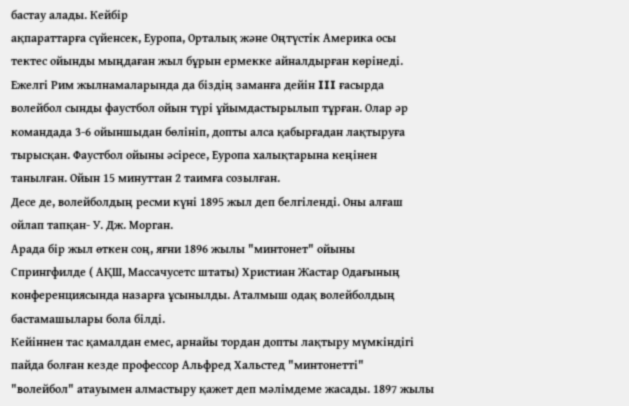бастау алады. Кейбір
ақпараттарға сүйенсек, Еуропа, Орталық және Оңтүстік Америка осы
тектес ойынды мыңдаған жыл бұрын ермекке айналдырған көрінеді.
Ежелгі Рим жылнамаларында да біздің заманға дейін III ғасырда
волейбол сынды фаустбол ойын түрі ұйымдастырылып тұрған. Олар әр
командада 3-6 ойыншыдан бөлініп, допты алса қабырғадан лақтыруға
тырысқан. Фаустбол ойыны әсіресе, Еуропа халықтарына кеңінен
танылған. Ойын 15 минуттан 2 таимға созылған.
Десе де, волейболдың ресми күні 1895 жыл деп белгіленді. Оны алғаш
ойлап тапқан- У. Дж. Морган.
Арада бір жыл өткен соң, яғни 1896 жылы "минтонет" ойыны
Спрингфилде ( АҚШ, Массачусетс штаты) Христиан Жастар Одағының
конференциясында назарға ұсынылды. Аталмыш одақ волейболдың
бастамашылары бола білді.
Кейіннен тас қамалдан емес, арнайы тордан допты лақтыру мүмкіндігі
пайда болған кезде профессор Альфред Хальстед "минтонетті"
"волейбол" атауымен алмастыру қажет деп мәлімдеме жасады. 1897 жылы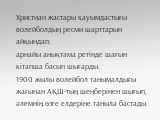Христиан жастары қауымдастығы волейболдың ресми шарттарын айқындап,
арнайы анықтама ретінде шағын кітапша басып шығарды.
1900 жылы волейбол танымалдығы жағынан АҚШ-тың шеңберінен шығып,
әлемнің өзге елдеріне таныла бастады.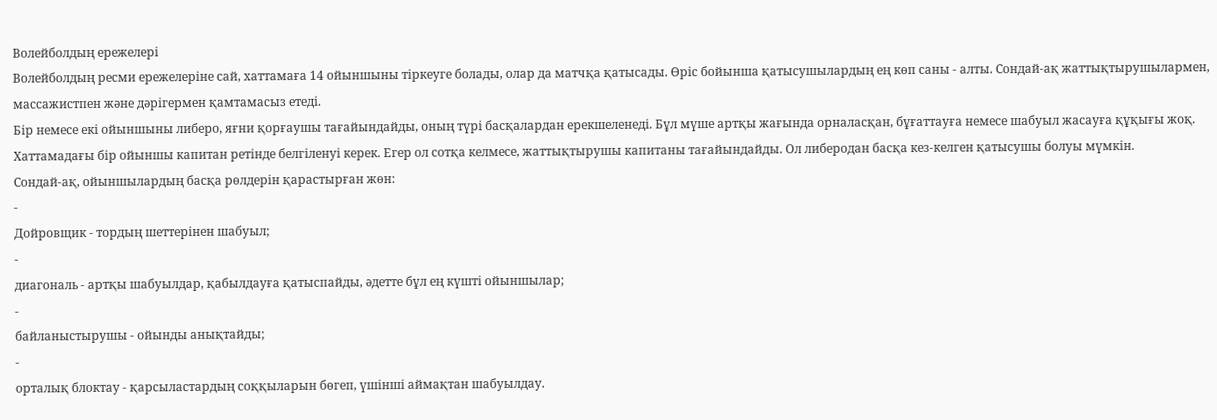Волейболдың ережелері
Волейболдың ресми ережелеріне сай, хаттамаға 14 ойыншыны тіркеуге болады, олар да матчқа қатысады. Өріс бойынша қатысушылардың ең көп саны - алты. Сондай-ақ жаттықтырушылармен, массажистпен және дәрігермен қамтамасыз етеді.
Бір немесе екі ойыншыны либеро, яғни қорғаушы тағайындайды, оның түрі басқалардан ерекшеленеді. Бұл мүше артқы жағында орналасқан, бұғаттауға немесе шабуыл жасауға құқығы жоқ.
Хаттамадағы бір ойыншы капитан ретінде белгіленуі керек. Егер ол сотқа келмесе, жаттықтырушы капитаны тағайындайды. Ол либеродан басқа кез-келген қатысушы болуы мүмкін.
Сондай-ақ, ойыншылардың басқа рөлдерін қарастырған жөн:
-
Дойровщик - тордың шеттерінен шабуыл;
-
диагональ - артқы шабуылдар, қабылдауға қатыспайды, әдетте бұл ең күшті ойыншылар;
-
байланыстырушы - ойынды анықтайды;
-
орталық блоктау - қарсыластардың соққыларын бөгеп, үшінші аймақтан шабуылдау.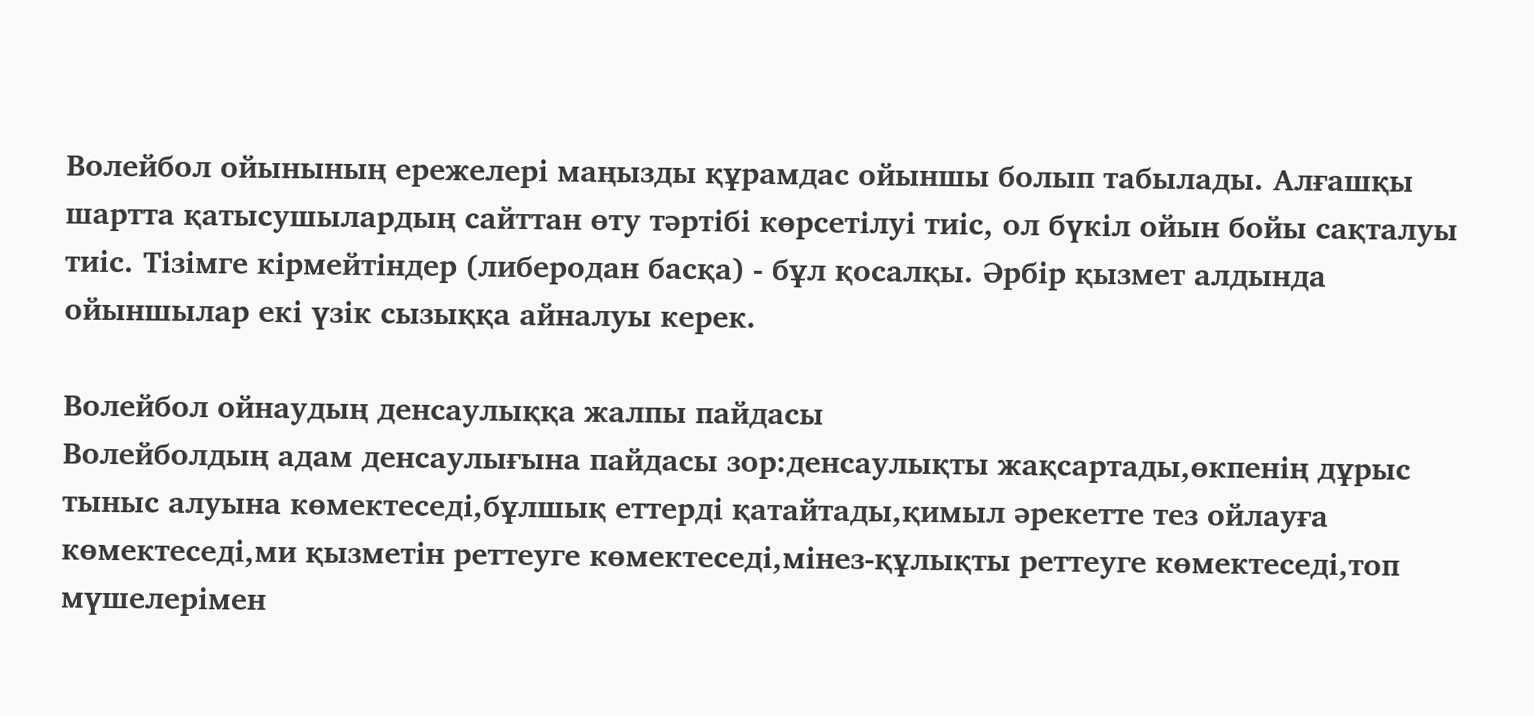Волейбол ойынының ережелері маңызды құрамдас ойыншы болып табылады. Алғашқы шартта қатысушылардың сайттан өту тәртібі көрсетілуі тиіс, ол бүкіл ойын бойы сақталуы тиіс. Тізімге кірмейтіндер (либеродан басқа) - бұл қосалқы. Әрбір қызмет алдында ойыншылар екі үзік сызыққа айналуы керек.

Волейбол ойнаудың денсаулыққа жалпы пайдасы
Волейболдың адам денсаулығына пайдасы зор:денсаулықты жақсартады,өкпенің дұрыс тыныс алуына көмектеседі,бұлшық еттерді қатайтады,қимыл әрекетте тез ойлауға көмектеседі,ми қызметін реттеуге көмектеседі,мінез-құлықты реттеуге көмектеседі,топ мүшелерімен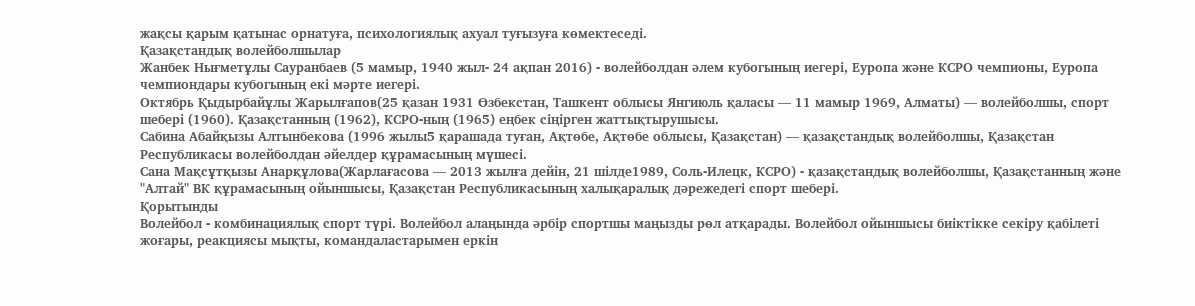жақсы қарым қатынас орнатуға, психологиялық ахуал туғызуға көмектеседі.
Қазақстандық волейболшылар
Жанбек Нығметұлы Сауранбаев (5 мамыр, 1940 жыл- 24 ақпан 2016) - волейболдан әлем кубогының иегері, Еуропа және КСРО чемпионы, Еуропа чемпиондары кубогының екі мәрте иегері.
Октябрь Қыдырбайұлы Жарылғапов(25 қазан 1931 Өзбекcтан, Ташкент облысы Янгиюль қаласы — 11 мамыр 1969, Алматы) — волейболшы, спорт шебері (1960). Қазақстанның (1962), КСРО-ның (1965) еңбек сіңірген жаттықтырушысы.
Сабина Абайқызы Алтынбекова (1996 жылы5 қарашада туған, Ақтөбе, Ақтөбе облысы, Қазақстан) — қазақстандық волейболшы, Қазақстан Республикасы волейболдан әйелдер құрамасының мүшесі.
Сана Мақсұтқызы Анарқұлова(Жарлағасова — 2013 жылға дейін, 21 шілде1989, Соль-Илецк, КСРО) - қазақстандық волейболшы, Қазақстанның және "Алтай" ВК құрамасының ойыншысы, Қазақстан Республикасының халықаралық дәрежедегі спорт шебері.
Қорытынды
Волейбол - комбинациялық спорт түрі. Волейбол алаңында әрбір спортшы маңызды рөл атқарады. Волейбол ойыншысы биіктікке секіру қабілеті жоғары, реакциясы мықты, командаластарымен еркін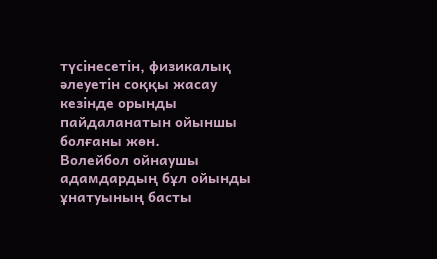түсінесетін, физикалық әлеуетін соққы жасау кезінде орынды пайдаланатын ойыншы болғаны жөн.
Волейбол ойнаушы адамдардың бұл ойынды ұнатуының басты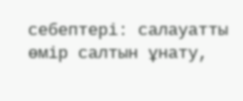себептері: салауатты өмір салтын ұнату,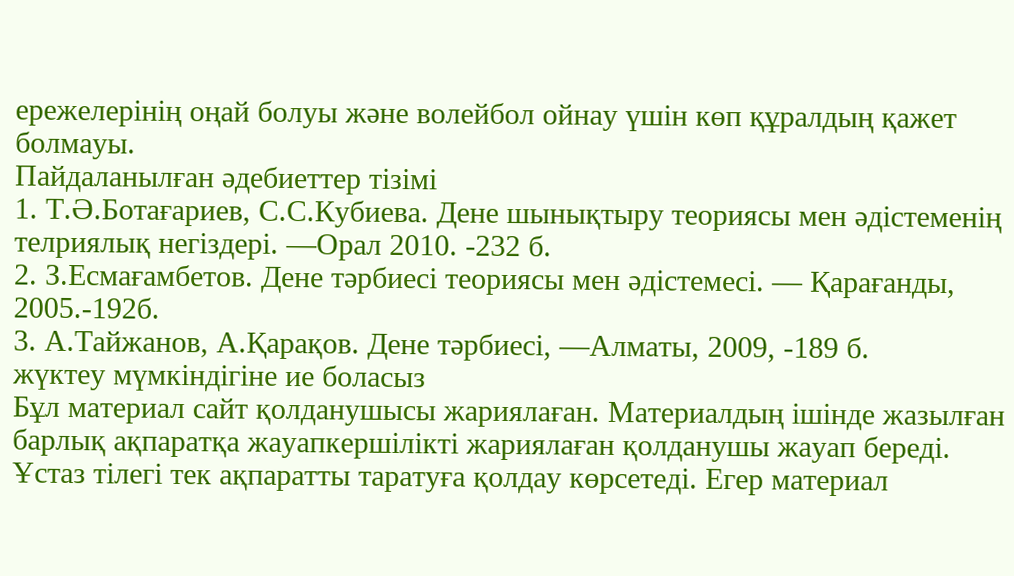ережелерінің оңай болуы және волейбол ойнау үшін көп құралдың қажет болмауы.
Пайдаланылған әдебиеттер тізімі
1. Т.Ә.Ботағариев, С.С.Кубиева. Дене шынықтыру теориясы мен әдістеменің телриялық негіздері. —Орал 2010. -232 б.
2. З.Есмағамбетов. Дене тәрбиесі теориясы мен әдістемесі. — Қарағанды, 2005.-192б.
3. А.Тайжанов, А.Қарақов. Дене тәрбиесі, —Алматы, 2009, -189 б.
жүктеу мүмкіндігіне ие боласыз
Бұл материал сайт қолданушысы жариялаған. Материалдың ішінде жазылған барлық ақпаратқа жауапкершілікті жариялаған қолданушы жауап береді. Ұстаз тілегі тек ақпаратты таратуға қолдау көрсетеді. Егер материал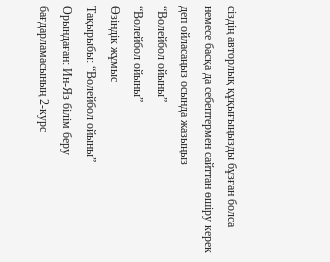сіздің авторлық құқығыңызды бұзған болса немесе басқа да себептермен сайттан өшіру керек деп ойласаңыз осында жазыңыз
“Волейбол ойыны”
“Волейбол ойыны”
Өзіндік жұмыс
Тақырыбы: “Волейбол ойыны”
Орындаған: Ин-Яз білім беру
бағдарламасының 2-курс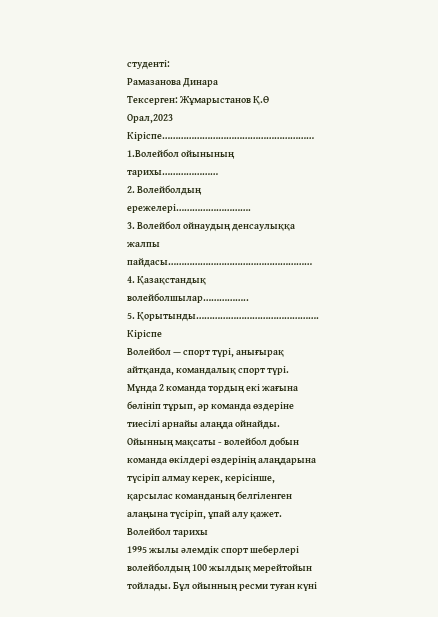студенті:
Рамазанова Динара
Тексерген: Жұмарыстанов Қ.Ө
Орал,2023
Кіріспе…………………………………………………
1.Волейбол ойынының тарихы…………………
2. Волейболдың ережелері……………………….
3. Волейбол ойнаудың денсаулыққа жалпы пайдасы………………………………………………
4. Қазақстандық волейболшылар……………..
5. Қорытынды……………………………………….
Кіріспе
Волейбол — спорт түрі, анығырақ айтқанда, командалық спорт түрі. Мұнда 2 команда тордың екі жағына бөлініп тұрып, әр команда өздеріне тиесілі арнайы алаңда ойнайды. Ойынның мақсаты - волейбол добын команда өкілдері өздерінің алаңдарына түсіріп алмау керек, керісінше, қарсылас команданың белгіленген алаңына түсіріп, ұпай алу қажет.
Волейбол тарихы
1995 жылы әлемдік спорт шеберлері волейболдың 100 жылдық мерейтойын тойлады. Бұл ойынның ресми туған күні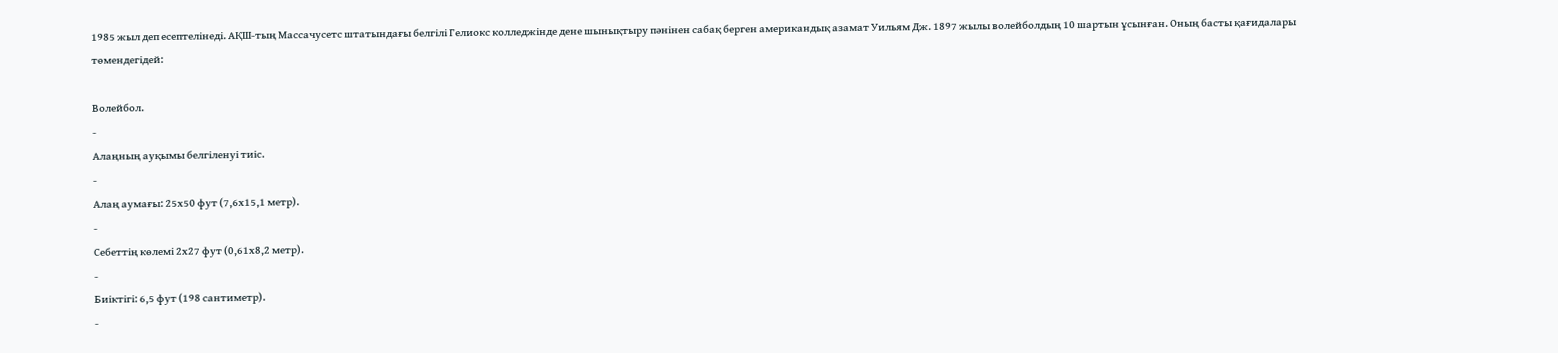1985 жыл деп есептелінеді. АҚШ-тың Массачусетс штатындағы белгілі Гелиокс колледжінде дене шынықтыру пәнінен сабақ берген американдық азамат Уильям Дж. 1897 жылы волейболдың 10 шартын ұсынған. Оның басты қағидалары төмендегідей:

Волейбол.
-
Алаңның ауқымы белгіленуі тиіс.
-
Алаң аумағы: 25х50 фут (7,6х15,1 метр).
-
Себеттің көлемі 2х27 фут (0,61х8,2 метр).
-
Биіктігі: 6,5 фут (198 сантиметр).
-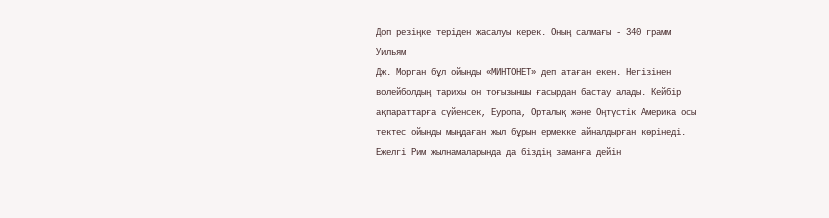Доп резіңке теріден жасалуы керек. Оның салмағы - 340 грамм
Уильям
Дж. Морган бұл ойынды «МИНТОНЕТ» деп атаған екен. Негізінен
волейболдың тарихы он тоғызыншы ғасырдан бастау алады. Кейбір
ақпараттарға сүйенсек, Еуропа, Орталық және Оңтүстік Америка осы
тектес ойынды мыңдаған жыл бұрын ермекке айналдырған көрінеді.
Ежелгі Рим жылнамаларында да біздің заманға дейін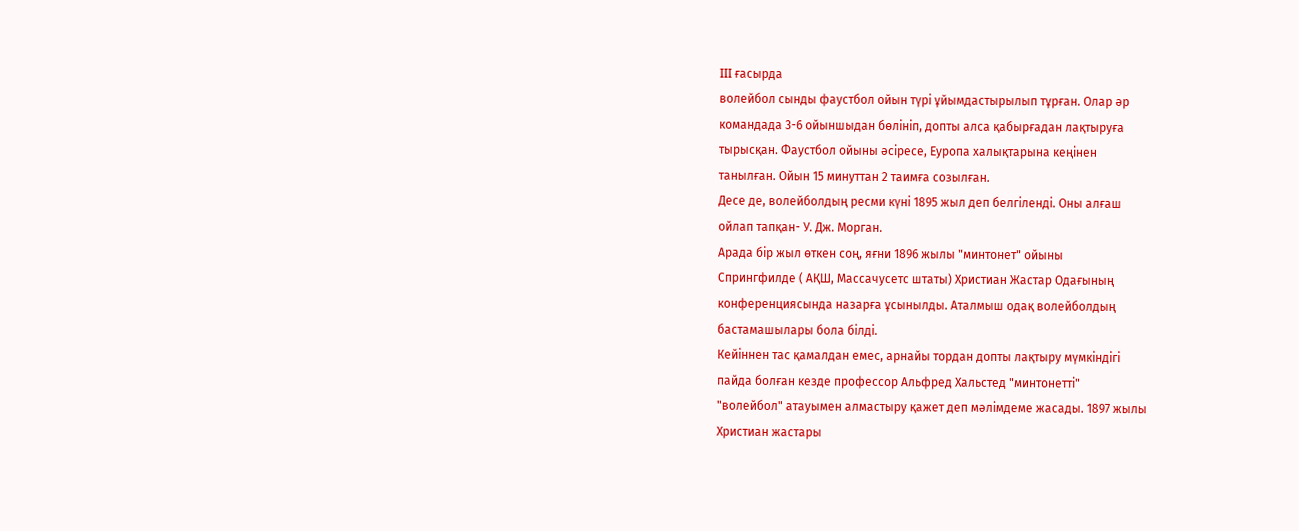III ғасырда
волейбол сынды фаустбол ойын түрі ұйымдастырылып тұрған. Олар әр
командада 3-6 ойыншыдан бөлініп, допты алса қабырғадан лақтыруға
тырысқан. Фаустбол ойыны әсіресе, Еуропа халықтарына кеңінен
танылған. Ойын 15 минуттан 2 таимға созылған.
Десе де, волейболдың ресми күні 1895 жыл деп белгіленді. Оны алғаш
ойлап тапқан- У. Дж. Морган.
Арада бір жыл өткен соң, яғни 1896 жылы "минтонет" ойыны
Спрингфилде ( АҚШ, Массачусетс штаты) Христиан Жастар Одағының
конференциясында назарға ұсынылды. Аталмыш одақ волейболдың
бастамашылары бола білді.
Кейіннен тас қамалдан емес, арнайы тордан допты лақтыру мүмкіндігі
пайда болған кезде профессор Альфред Хальстед "минтонетті"
"волейбол" атауымен алмастыру қажет деп мәлімдеме жасады. 1897 жылы
Христиан жастары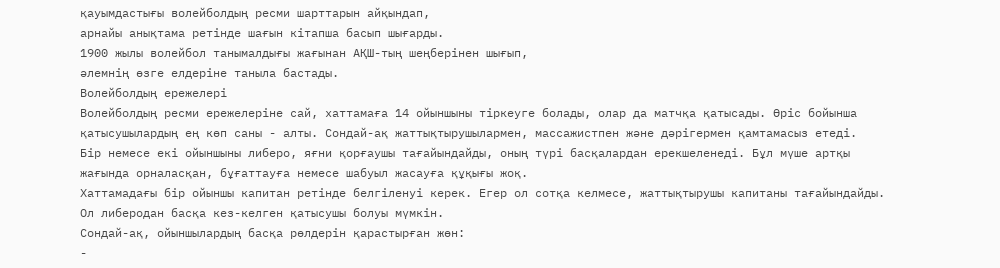қауымдастығы волейболдың ресми шарттарын айқындап,
арнайы анықтама ретінде шағын кітапша басып шығарды.
1900 жылы волейбол танымалдығы жағынан АҚШ-тың шеңберінен шығып,
әлемнің өзге елдеріне таныла бастады.
Волейболдың ережелері
Волейболдың ресми ережелеріне сай, хаттамаға 14 ойыншыны тіркеуге болады, олар да матчқа қатысады. Өріс бойынша қатысушылардың ең көп саны - алты. Сондай-ақ жаттықтырушылармен, массажистпен және дәрігермен қамтамасыз етеді.
Бір немесе екі ойыншыны либеро, яғни қорғаушы тағайындайды, оның түрі басқалардан ерекшеленеді. Бұл мүше артқы жағында орналасқан, бұғаттауға немесе шабуыл жасауға құқығы жоқ.
Хаттамадағы бір ойыншы капитан ретінде белгіленуі керек. Егер ол сотқа келмесе, жаттықтырушы капитаны тағайындайды. Ол либеродан басқа кез-келген қатысушы болуы мүмкін.
Сондай-ақ, ойыншылардың басқа рөлдерін қарастырған жөн:
-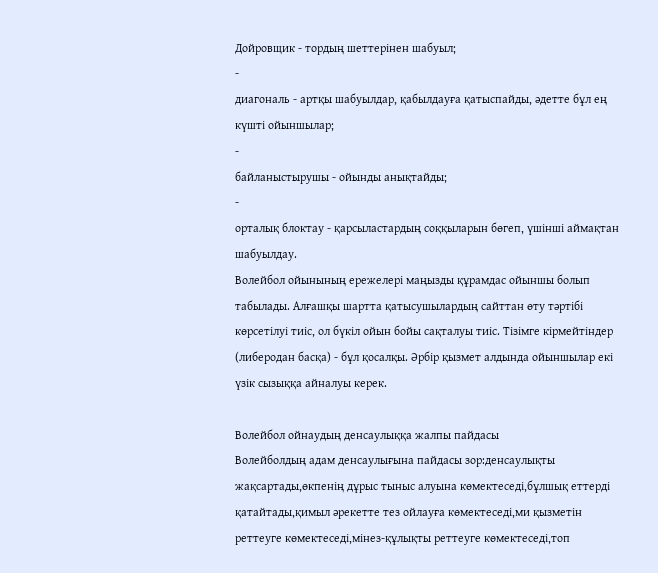Дойровщик - тордың шеттерінен шабуыл;
-
диагональ - артқы шабуылдар, қабылдауға қатыспайды, әдетте бұл ең күшті ойыншылар;
-
байланыстырушы - ойынды анықтайды;
-
орталық блоктау - қарсыластардың соққыларын бөгеп, үшінші аймақтан шабуылдау.
Волейбол ойынының ережелері маңызды құрамдас ойыншы болып табылады. Алғашқы шартта қатысушылардың сайттан өту тәртібі көрсетілуі тиіс, ол бүкіл ойын бойы сақталуы тиіс. Тізімге кірмейтіндер (либеродан басқа) - бұл қосалқы. Әрбір қызмет алдында ойыншылар екі үзік сызыққа айналуы керек.

Волейбол ойнаудың денсаулыққа жалпы пайдасы
Волейболдың адам денсаулығына пайдасы зор:денсаулықты жақсартады,өкпенің дұрыс тыныс алуына көмектеседі,бұлшық еттерді қатайтады,қимыл әрекетте тез ойлауға көмектеседі,ми қызметін реттеуге көмектеседі,мінез-құлықты реттеуге көмектеседі,топ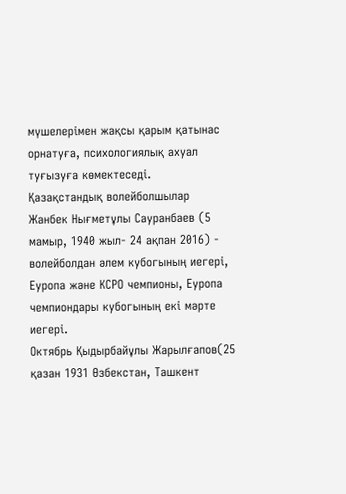мүшелерімен жақсы қарым қатынас орнатуға, психологиялық ахуал туғызуға көмектеседі.
Қазақстандық волейболшылар
Жанбек Нығметұлы Сауранбаев (5 мамыр, 1940 жыл- 24 ақпан 2016) - волейболдан әлем кубогының иегері, Еуропа және КСРО чемпионы, Еуропа чемпиондары кубогының екі мәрте иегері.
Октябрь Қыдырбайұлы Жарылғапов(25 қазан 1931 Өзбекcтан, Ташкент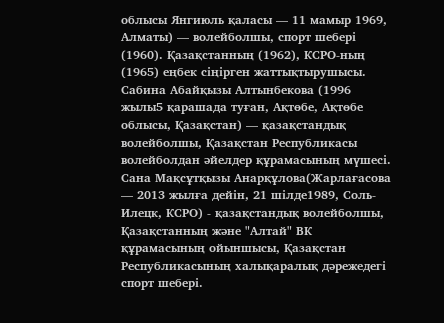облысы Янгиюль қаласы — 11 мамыр 1969, Алматы) — волейболшы, спорт шебері (1960). Қазақстанның (1962), КСРО-ның (1965) еңбек сіңірген жаттықтырушысы.
Сабина Абайқызы Алтынбекова (1996 жылы5 қарашада туған, Ақтөбе, Ақтөбе облысы, Қазақстан) — қазақстандық волейболшы, Қазақстан Республикасы волейболдан әйелдер құрамасының мүшесі.
Сана Мақсұтқызы Анарқұлова(Жарлағасова — 2013 жылға дейін, 21 шілде1989, Соль-Илецк, КСРО) - қазақстандық волейболшы, Қазақстанның және "Алтай" ВК құрамасының ойыншысы, Қазақстан Республикасының халықаралық дәрежедегі спорт шебері.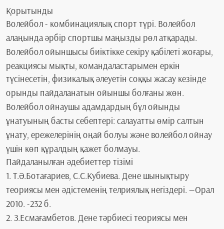Қорытынды
Волейбол - комбинациялық спорт түрі. Волейбол алаңында әрбір спортшы маңызды рөл атқарады. Волейбол ойыншысы биіктікке секіру қабілеті жоғары, реакциясы мықты, командаластарымен еркін түсінесетін, физикалық әлеуетін соққы жасау кезінде орынды пайдаланатын ойыншы болғаны жөн.
Волейбол ойнаушы адамдардың бұл ойынды ұнатуының басты себептері: салауатты өмір салтын ұнату, ережелерінің оңай болуы және волейбол ойнау үшін көп құралдың қажет болмауы.
Пайдаланылған әдебиеттер тізімі
1. Т.Ә.Ботағариев, С.С.Кубиева. Дене шынықтыру теориясы мен әдістеменің телриялық негіздері. —Орал 2010. -232 б.
2. З.Есмағамбетов. Дене тәрбиесі теориясы мен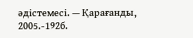әдістемесі. — Қарағанды, 2005.-192б.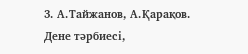3. А.Тайжанов, А.Қарақов. Дене тәрбиесі,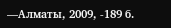—Алматы, 2009, -189 б.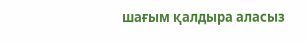шағым қалдыра аласыз